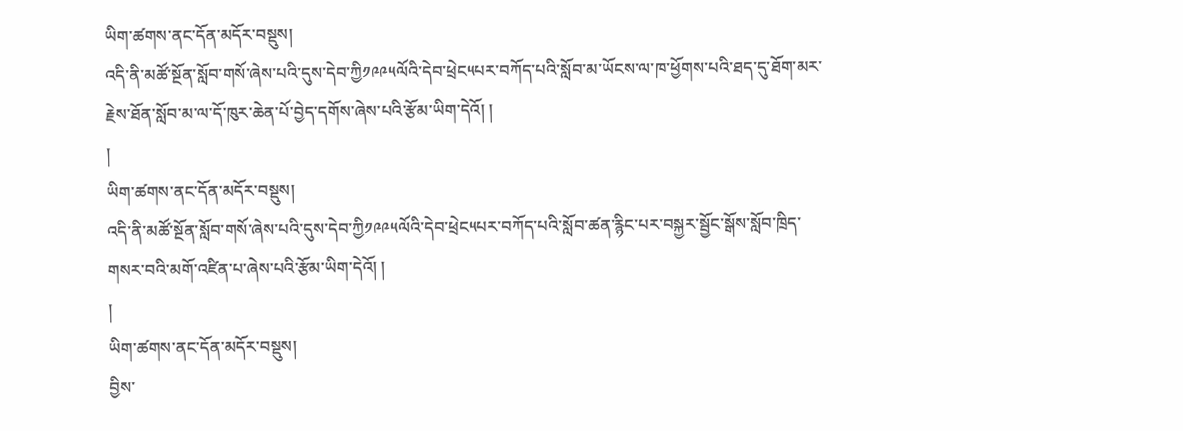ཡིག་ཚགས་ནང་དོན་མདོར་བསྡུས།
འདི་ནི་མཚོ་སྔོན་སློབ་གསོ་ཞེས་པའི་དུས་དེབ་ཀྱི༡༩༩༥ལོའི་དེབ་ཕྲེང༥པར་བཀོད་པའི་སློབ་མ་ཡོངས་ལ་ཁ་ཕྱོགས་པའི་ཐད་དུ་ཐོག་མར་རྗེས་ཐོན་སློབ་མ་ལ་དོ་ཁུར་ཆེན་པོ་བྱེད་དགོས་ཞེས་པའི་རྩོམ་ཡིག་དེའོ། །
།
ཡིག་ཚགས་ནང་དོན་མདོར་བསྡུས།
འདི་ནི་མཚོ་སྔོན་སློབ་གསོ་ཞེས་པའི་དུས་དེབ་ཀྱི༡༩༩༥ལོའི་དེབ་ཕྲེང༥པར་བཀོད་པའི་སློབ་ཚན་རྙིང་པར་བསྐྱར་སྦྱོང་སྒོས་སློབ་ཁྲིད་གསར་བའི་མགོ་འཛིན་པ་ཞེས་པའི་རྩོམ་ཡིག་དེའོ། །
།
ཡིག་ཚགས་ནང་དོན་མདོར་བསྡུས།
བྱིས་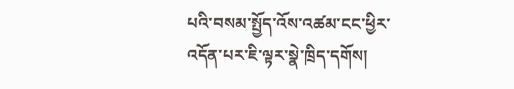པའི་བསམ་སྤྱོད་འོས་འཚམ་ངང་ཕྱིར་འདོན་པར་ཇི་ལྟར་སྣེ་ཁྲིད་དགོས།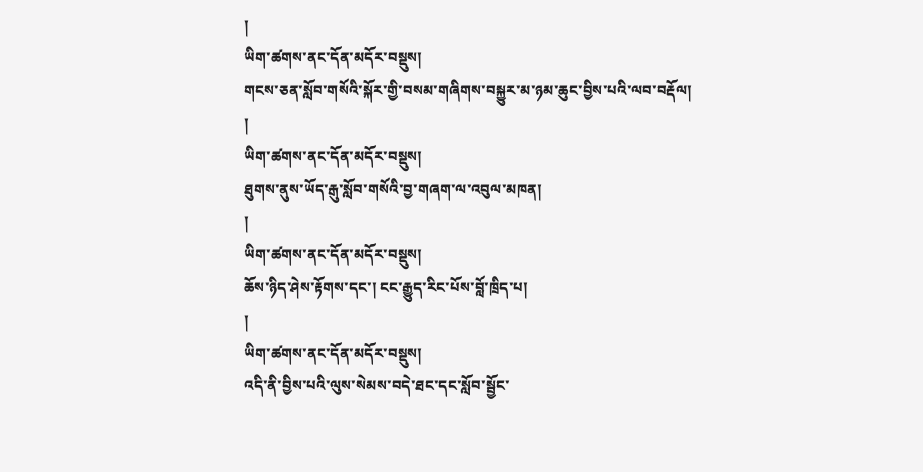།
ཡིག་ཚགས་ནང་དོན་མདོར་བསྡུས།
གངས་ཅན་སློབ་གསོའི་སྐོར་གྱི་བསམ་གཞིགས་བསྐྱུར་མ་ཉམ་ཆུང་བྱིས་པའི་ལབ་བརྡོལ།
།
ཡིག་ཚགས་ནང་དོན་མདོར་བསྡུས།
ཐུགས་ནུས་ཡོད་རྒུ་སློབ་གསོའི་བྱ་གཞག་ལ་འབུལ་མཁན།
།
ཡིག་ཚགས་ནང་དོན་མདོར་བསྡུས།
ཆོས་ཉིད་ཤེས་རྟོགས་དང་། ངང་རྒྱུད་རིང་པོས་བློ་ཁྲིད་པ།
།
ཡིག་ཚགས་ནང་དོན་མདོར་བསྡུས།
འདི་ནི་བྱིས་པའི་ལུས་སེམས་བདེ་ཐང་དང་སློབ་སྦྱོང་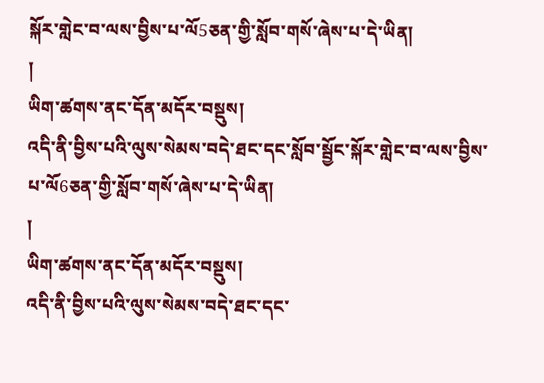སྐོར་གླེང་བ་ལས་བྱིས་པ་ལོ5ཅན་གྱི་སློབ་གསོ་ཞེས་པ་དེ་ཡིན།
།
ཡིག་ཚགས་ནང་དོན་མདོར་བསྡུས།
འདི་ནི་བྱིས་པའི་ལུས་སེམས་བདེ་ཐང་དང་སློབ་སྦྱོང་སྐོར་གླེང་བ་ལས་བྱིས་པ་ལོ6ཅན་གྱི་སློབ་གསོ་ཞེས་པ་དེ་ཡིན།
།
ཡིག་ཚགས་ནང་དོན་མདོར་བསྡུས།
འདི་ནི་བྱིས་པའི་ལུས་སེམས་བདེ་ཐང་དང་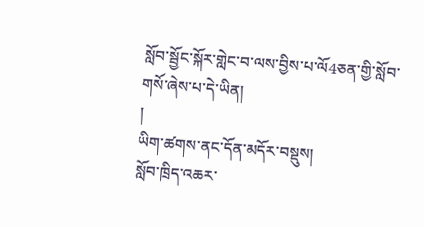སློབ་སྦྱོང་སྐོར་གླེང་བ་ལས་བྱིས་པ་ལོ4ཅན་གྱི་སློབ་གསོ་ཞེས་པ་དེ་ཡིན།
།
ཡིག་ཚགས་ནང་དོན་མདོར་བསྡུས།
སློབ་ཁྲིད་འཆར་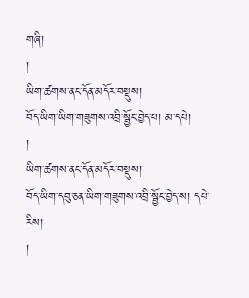གཞི།
།
ཡིག་ཚགས་ནང་དོན་མདོར་བསྡུས།
བོད་ཡིག་ཡིག་གཟུགས་འབྲི་སྦྱོང་བྱེད་པ། མ་དཔེ།
།
ཡིག་ཚགས་ནང་དོན་མདོར་བསྡུས།
བོད་ཡིག་དབུ་ཅན་ཡིག་གཟུགས་འབྲི་སྦྱོང་བྱེད་ས། དཔེ་རིས།
།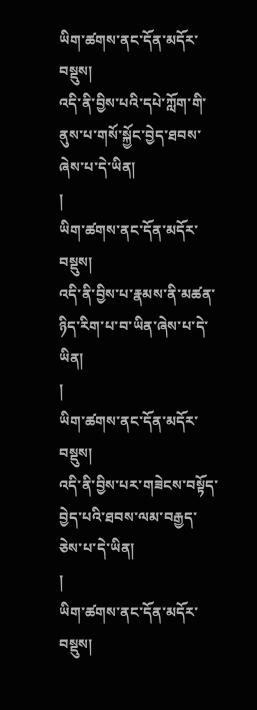ཡིག་ཚགས་ནང་དོན་མདོར་བསྡུས།
འདི་ནི་བྱིས་པའི་དཔེ་ཀློག་གི་ནུས་པ་གསོ་སྐྱོང་བྱེད་ཐབས་ཞེས་པ་དེ་ཡིན།
།
ཡིག་ཚགས་ནང་དོན་མདོར་བསྡུས།
འདི་ནི་བྱིས་པ་རྣམས་ནི་མཚན་ཉིད་རིག་པ་བ་ཡིན་ཞེས་པ་དེ་ཡིན།
།
ཡིག་ཚགས་ནང་དོན་མདོར་བསྡུས།
འདི་ནི་བྱིས་པར་གཟེངས་བསྟོད་བྱེད་པའི་ཐབས་ལམ་བརྒྱད་ཅེས་པ་དེ་ཡིན།
།
ཡིག་ཚགས་ནང་དོན་མདོར་བསྡུས།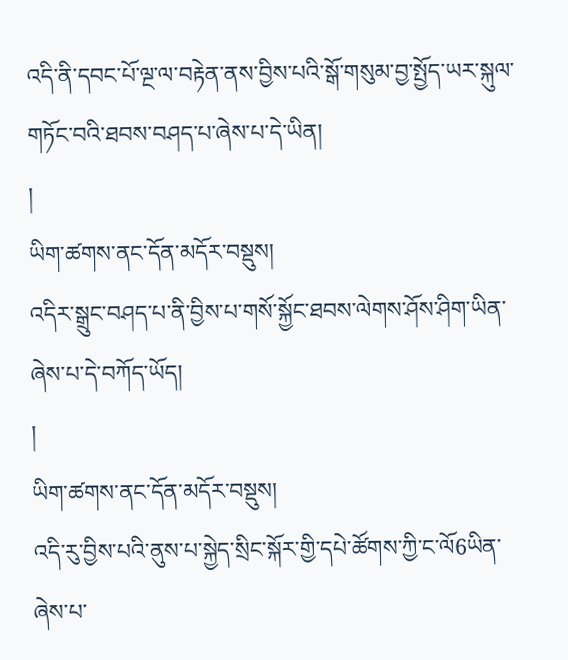འདི་ནི་དབང་པོ་ལྔ་ལ་བརྟེན་ནས་བྱིས་པའི་སྒོ་གསུམ་བྱ་སྤྱོད་ཡར་སྐུལ་གཏོང་བའི་ཐབས་བཤད་པ་ཞེས་པ་དེ་ཡིན།
།
ཡིག་ཚགས་ནང་དོན་མདོར་བསྡུས།
འདིར་སྒྲུང་བཤད་པ་ནི་བྱིས་པ་གསོ་སྐྱོང་ཐབས་ལེགས་ཤོས་ཤིག་ཡིན་ཞེས་པ་དེ་བཀོད་ཡོད།
།
ཡིག་ཚགས་ནང་དོན་མདོར་བསྡུས།
འདི་རུ་བྱིས་པའི་ནུས་པ་སྐྱེད་སྲིང་སྐོར་གྱི་དཔེ་ཚོགས་ཀྱི་ང་ལོ6ཡིན་ཞེས་པ་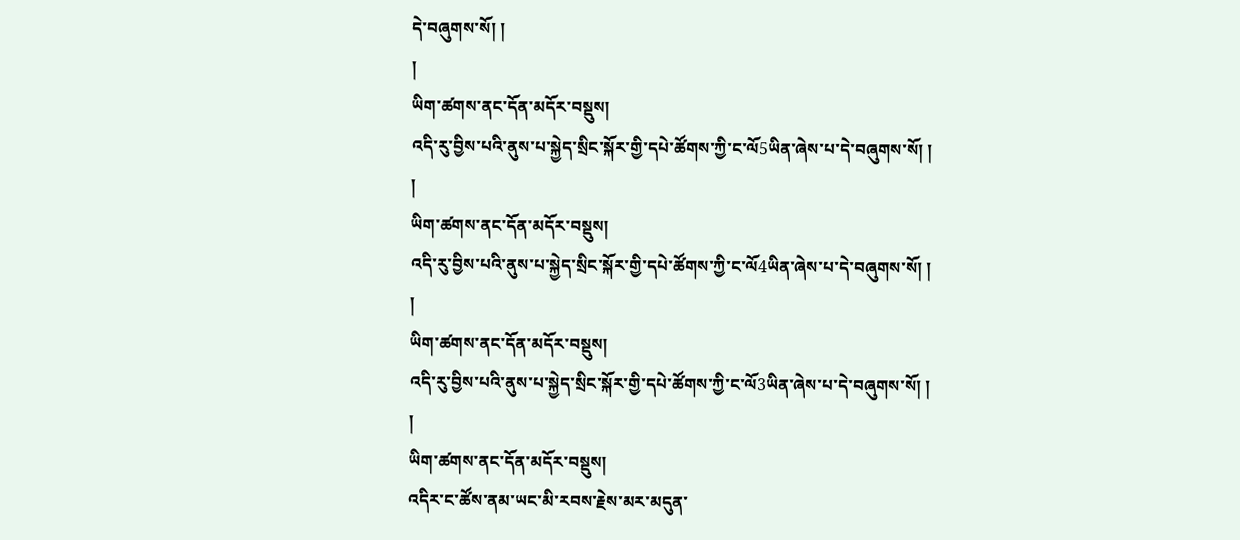དེ་བཞུགས་སོ། །
།
ཡིག་ཚགས་ནང་དོན་མདོར་བསྡུས།
འདི་རུ་བྱིས་པའི་ནུས་པ་སྐྱེད་སྲིང་སྐོར་གྱི་དཔེ་ཚོགས་ཀྱི་ང་ལོ5ཡིན་ཞེས་པ་དེ་བཞུགས་སོ། །
།
ཡིག་ཚགས་ནང་དོན་མདོར་བསྡུས།
འདི་རུ་བྱིས་པའི་ནུས་པ་སྐྱེད་སྲིང་སྐོར་གྱི་དཔེ་ཚོགས་ཀྱི་ང་ལོ4ཡིན་ཞེས་པ་དེ་བཞུགས་སོ། །
།
ཡིག་ཚགས་ནང་དོན་མདོར་བསྡུས།
འདི་རུ་བྱིས་པའི་ནུས་པ་སྐྱེད་སྲིང་སྐོར་གྱི་དཔེ་ཚོགས་ཀྱི་ང་ལོ3ཡིན་ཞེས་པ་དེ་བཞུགས་སོ། །
།
ཡིག་ཚགས་ནང་དོན་མདོར་བསྡུས།
འདིར་ང་ཚོས་ནམ་ཡང་མི་རབས་རྗེས་མར་མདུན་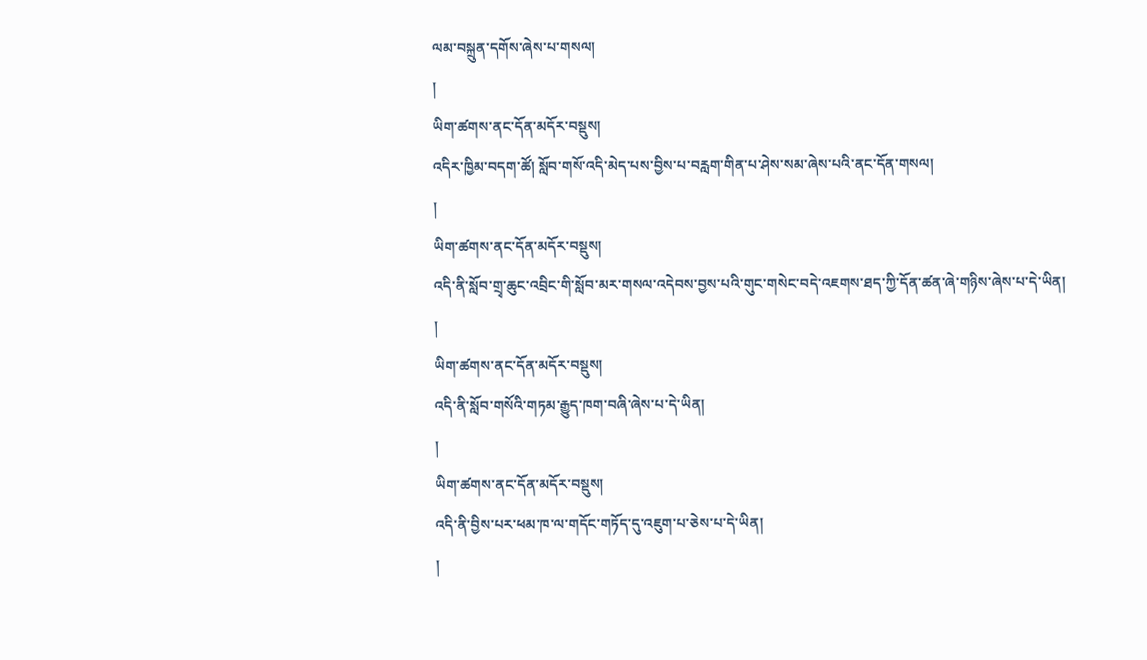ལམ་བསྐྲུན་དགོས་ཞེས་པ་གསལ།
།
ཡིག་ཚགས་ནང་དོན་མདོར་བསྡུས།
འདིར་ཁྱིམ་བདག་ཚོ། སློབ་གསོ་འདི་མེད་པས་བྱིས་པ་བརླག་གིན་པ་ཤེས་སམ་ཞེས་པའི་ནང་དོན་གསལ།
།
ཡིག་ཚགས་ནང་དོན་མདོར་བསྡུས།
འདི་ནི་སློབ་གྲྭ་ཆུང་འབྲིང་གི་སློབ་མར་གསལ་འདེབས་བྱས་པའི་གུང་གསེང་བདེ་འཇགས་ཐད་ཀྱི་དོན་ཚན་ཞེ་གཉིས་ཞེས་པ་དེ་ཡིན།
།
ཡིག་ཚགས་ནང་དོན་མདོར་བསྡུས།
འདི་ནི་སློབ་གསོའི་གཏམ་རྒྱུད་ཁག་བཞི་ཞེས་པ་དེ་ཡིན།
།
ཡིག་ཚགས་ནང་དོན་མདོར་བསྡུས།
འདི་ནི་བྱིས་པར་ཕམ་ཁ་ལ་གདོང་གཏོད་དུ་འཇུག་པ་ཅེས་པ་དེ་ཡིན།
།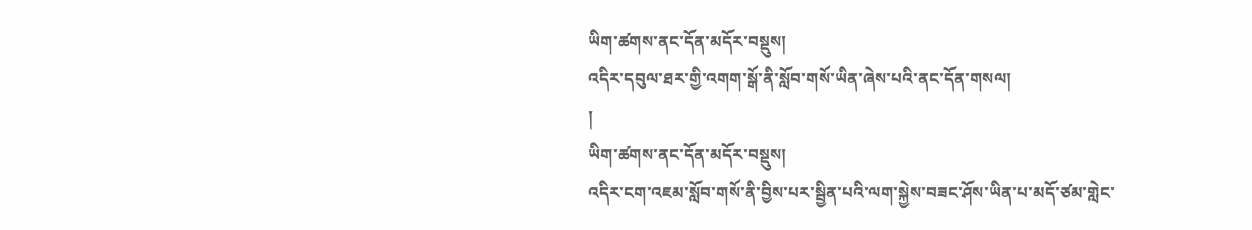ཡིག་ཚགས་ནང་དོན་མདོར་བསྡུས།
འདིར་དབུལ་ཐར་གྱི་འགག་སྒོ་ནི་སློབ་གསོ་ཡིན་ཞེས་པའི་ནང་དོན་གསལ།
།
ཡིག་ཚགས་ནང་དོན་མདོར་བསྡུས།
འདིར་ངག་འཇམ་སློབ་གསོ་ནི་བྱིས་པར་སྦྱིན་པའི་ལག་སྐྱེས་བཟང་ཤོས་ཡིན་པ་མདོ་ཙམ་གླེང་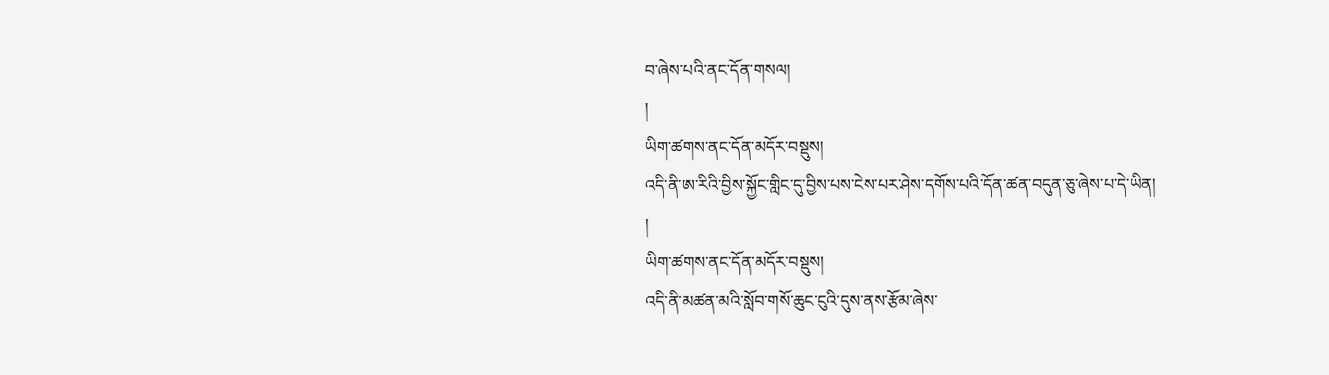བ་ཞེས་པའི་ནང་དོན་གསལ།
།
ཡིག་ཚགས་ནང་དོན་མདོར་བསྡུས།
འདི་ནི་ཨ་རིའི་བྱིས་སྐྱོང་གླིང་དུ་བྱིས་པས་ངེས་པར་ཤེས་དགོས་པའི་དོན་ཚན་བདུན་ཅུ་ཞེས་པ་དེ་ཡིན།
།
ཡིག་ཚགས་ནང་དོན་མདོར་བསྡུས།
འདི་ནི་མཚན་མའི་སློབ་གསོ་ཆུང་ངུའི་དུས་ནས་རྩོམ་ཞེས་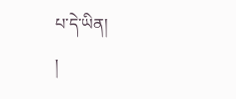པ་དེ་ཡིན།
།